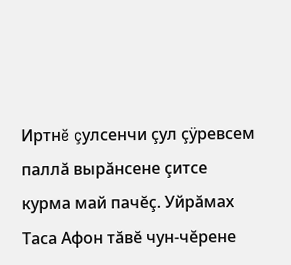Иртнĕ çулсенчи çул çÿревсем паллă вырăнсене çитсе курма май пачĕç. Уйрăмах Таса Афон тăвĕ чун-чĕрене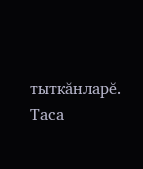тыткăнларĕ.
Таса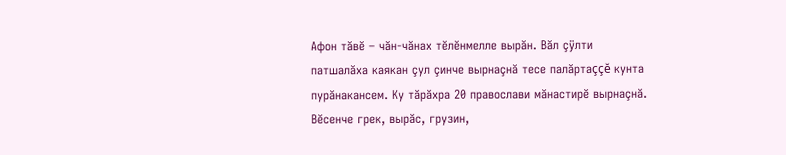Афон тăвĕ – чăн-чăнах тĕлĕнмелле вырăн. Вăл çÿлти патшалăха каякан çул çинче вырнаçнă тесе палăртаççĕ кунта пурăнакансем. Ку тăрăхра 20 православи мăнастирĕ вырнаçнă. Вĕсенче грек, вырăс, грузин,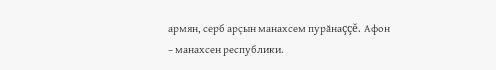армян, серб арçын манахсем пурăнаççĕ. Афон – манахсен республики.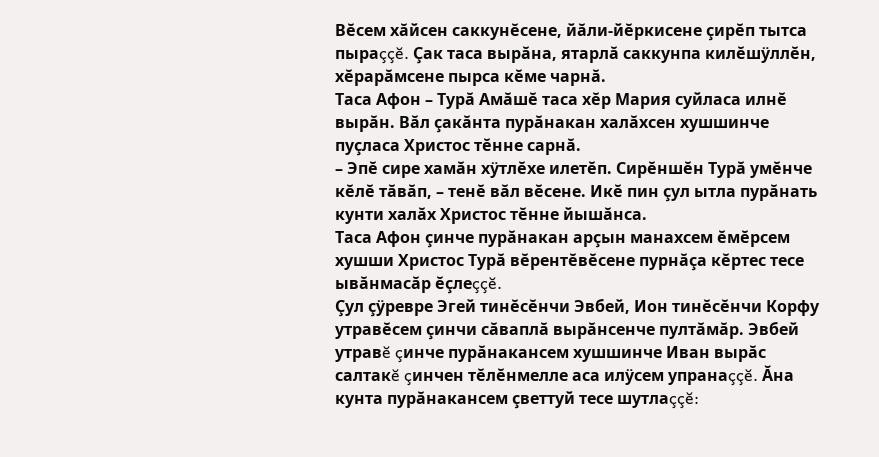Вĕсем хăйсен саккунĕсене, йăли-йĕркисене çирĕп тытса пыраççĕ. Çак таса вырăна, ятарлă саккунпа килĕшÿллĕн, хĕрарăмсене пырса кĕме чарнă.
Таса Афон – Турă Амăшĕ таса хĕр Мария суйласа илнĕ вырăн. Вăл çакăнта пурăнакан халăхсен хушшинче пуçласа Христос тĕнне сарнă.
– Эпĕ сире хамăн хÿтлĕхе илетĕп. Сирĕншĕн Турă умĕнче кĕлĕ тăвăп, – тенĕ вăл вĕсене. Икĕ пин çул ытла пурăнать кунти халăх Христос тĕнне йышăнса.
Таса Афон çинче пурăнакан арçын манахсем ĕмĕрсем хушши Христос Турă вĕрентĕвĕсене пурнăçа кĕртес тесе ывăнмасăр ĕçлеççĕ.
Çул çÿревре Эгей тинĕсĕнчи Эвбей, Ион тинĕсĕнчи Корфу утравĕсем çинчи сăваплă вырăнсенче пултăмăр. Эвбей утравĕ çинче пурăнакансем хушшинче Иван вырăс салтакĕ çинчен тĕлĕнмелле аса илÿсем упранаççĕ. Ăна кунта пурăнакансем çветтуй тесе шутлаççĕ: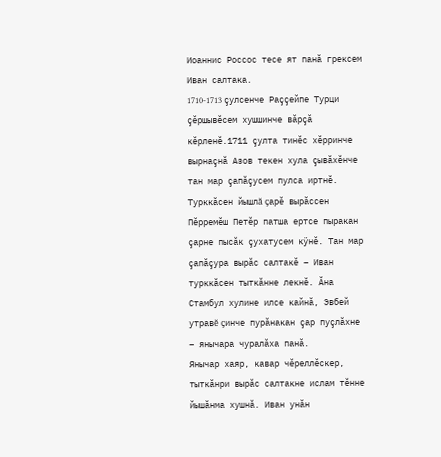Иоаннис Россос тесе ят панă грексем Иван салтака.
1710-1713 çулсенче Раççейпе Турци çĕршывĕсем хушшинче вăрçă кĕрленĕ.1711 çулта тинĕс хĕрринче вырнаçнă Азов текен хула çывăхĕнче тан мар çапăçусем пулса иртнĕ. Турккăсен йышлă çарĕ вырăссен Пĕрремĕш Петĕр патша ертсе пыракан çарне пысăк çухатусем кÿнĕ. Тан мар çапăçура вырăс салтакĕ – Иван турккăсен тыткăнне лекнĕ. Ăна Стамбул хулине илсе кайнă, Эвбей утравĕ çинче пурăнакан çар пуçлăхне – янычара чуралăха панă.
Янычар хаяр, кавар чĕреллĕскер, тыткăнри вырăс салтакне ислам тĕнне йышăнма хушнă. Иван унăн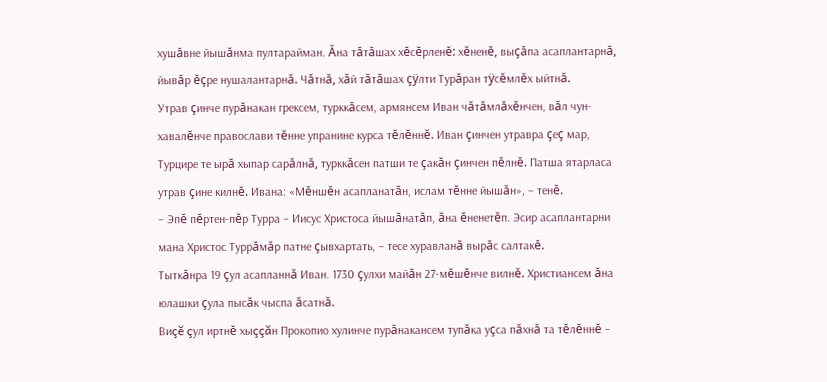хушăвне йышăнма пултарайман. Ăна тăтăшах хĕсĕрленĕ: хĕненĕ, выçăпа асаплантарнă, йывăр ĕçре нушалантарнă. Чăтнă, хăй тăтăшах çÿлти Турăран тÿсĕмлĕх ыйтнă.
Утрав çинче пурăнакан грексем, турккăсем, армянсем Иван чăтăмлăхĕнчен, вăл чун-хавалĕнче православи тĕнне упранине курса тĕлĕннĕ. Иван çинчен утравра çеç мар, Турцире те ырă хыпар сарăлнă, турккăсен патши те çакăн çинчен пĕлнĕ. Патша ятарласа утрав çине килнĕ. Ивана: «Мĕншĕн асапланатăн, ислам тĕнне йышăн», – тенĕ.
– Эпĕ пĕртен-пĕр Турра – Иисус Христоса йышăнатăп, ăна ĕненетĕп. Эсир асаплантарни мана Христос Туррăмăр патне çывхартать, – тесе хуравланă вырăс салтакĕ.
Тыткăнра 19 çул асапланнă Иван. 1730 çулхи майăн 27-мĕшĕнче вилнĕ. Христиансем ăна юлашки çула пысăк чыспа ăсатнă.
Виçĕ çул иртнĕ хыççăн Прокопио хулинче пурăнакансем тупăка уçса пăхнă та тĕлĕннĕ –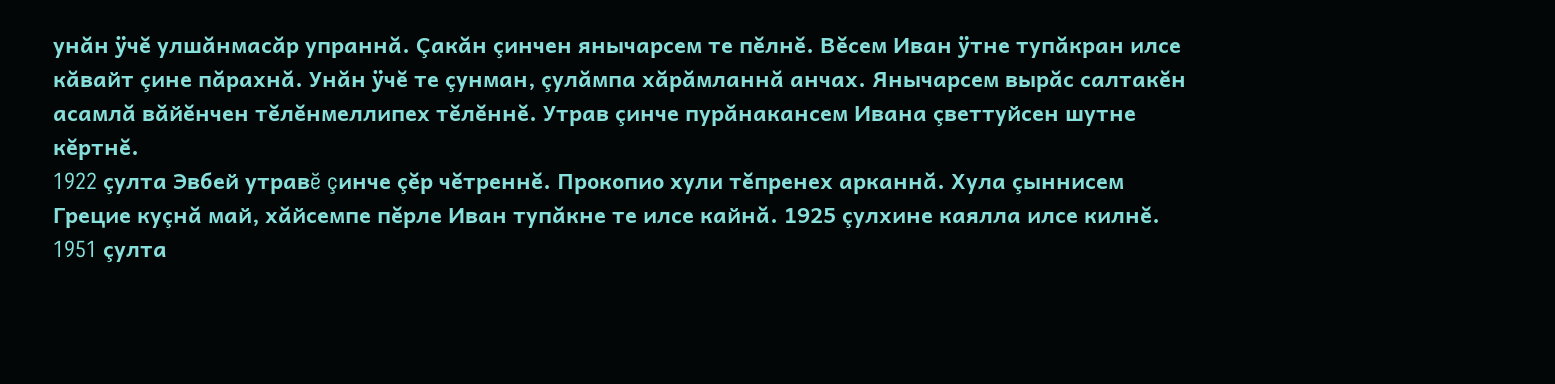унăн ÿчĕ улшăнмасăр упраннă. Çакăн çинчен янычарсем те пĕлнĕ. Вĕсем Иван ÿтне тупăкран илсе кăвайт çине пăрахнă. Унăн ÿчĕ те çунман, çулăмпа хăрăмланнă анчах. Янычарсем вырăс салтакĕн асамлă вăйĕнчен тĕлĕнмеллипех тĕлĕннĕ. Утрав çинче пурăнакансем Ивана çветтуйсен шутне кĕртнĕ.
1922 çулта Эвбей утравĕ çинче çĕр чĕтреннĕ. Прокопио хули тĕпренех арканнă. Хула çыннисем Грецие куçнă май, хăйсемпе пĕрле Иван тупăкне те илсе кайнă. 1925 çулхине каялла илсе килнĕ.
1951 çулта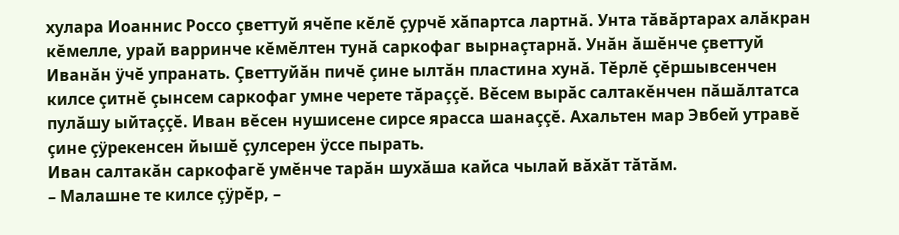хулара Иоаннис Россо çветтуй ячĕпе кĕлĕ çурчĕ хăпартса лартнă. Унта тăвăртарах алăкран кĕмелле, урай варринче кĕмĕлтен тунă саркофаг вырнаçтарнă. Унăн ăшĕнче çветтуй Иванăн ÿчĕ упранать. Çветтуйăн пичĕ çине ылтăн пластина хунă. Тĕрлĕ çĕршывсенчен килсе çитнĕ çынсем саркофаг умне черете тăраççĕ. Вĕсем вырăс салтакĕнчен пăшăлтатса пулăшу ыйтаççĕ. Иван вĕсен нушисене сирсе ярасса шанаççĕ. Ахальтен мар Эвбей утравĕ çине çÿрекенсен йышĕ çулсерен ÿссе пырать.
Иван салтакăн саркофагĕ умĕнче тарăн шухăша кайса чылай вăхăт тăтăм.
– Малашне те килсе çÿрĕр, –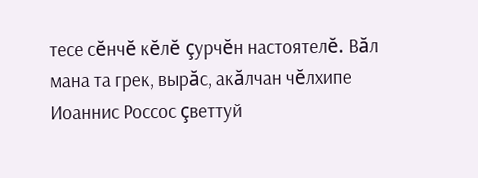тесе сĕнчĕ кĕлĕ çурчĕн настоятелĕ. Вăл мана та грек, вырăс, акăлчан чĕлхипе Иоаннис Россос çветтуй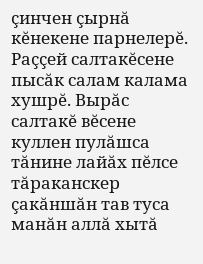çинчен çырнă кĕнекене парнелерĕ. Раççей салтакĕсене пысăк салам калама хушрĕ. Вырăс салтакĕ вĕсене куллен пулăшса тăнине лайăх пĕлсе тăраканскер çакăншăн тав туса манăн аллă хытă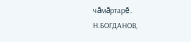чăмăртарĕ.
Н.БОГДАНОВ,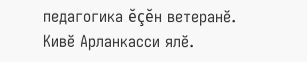педагогика ĕçĕн ветеранĕ.
Кивĕ Арланкасси ялĕ.